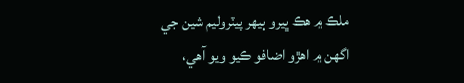ملڪ ۾ هڪ ڀيرو ٻيهر پيٽروليم شين جي اگهن ۾ اهڙو اضافو ڪيو ويو آهي،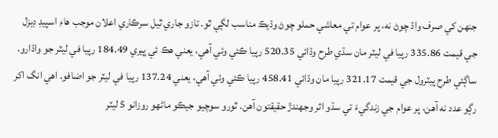جنهن کي صرف واڌ چوڻ نه، پر عوام تي معاشي حملو چوڻ وڌيڪ مناسب لڳي ٿو. تازو جاري ٿيل سرڪاري اعلان موجب هاءِ اسپيڊ ڊيزل جي قيمت 335.86 رپيا في ليٽر مان سڌي طرح وڌائي 520.35 رپيا ڪئي وئي آهي، يعني هڪ ئي ڀيري 184.49 رپيا في ليٽر جو واڌارو. ساڳئي طرح پيٽرول جي قيمت 321.17 رپيا مان وڌائي 458.41 رپيا ڪئي وئي آهي، يعني 137.24 رپيا في ليٽر جو اضافو. اهي انگ اکر رڳو عدد نه آهن، پر عوام جي زندگيءَ تي سڌو اثر وجهندڙ حقيقتون آهن. ٿورو سوچيو جيڪو ماڻهو روزانو 5 ليٽر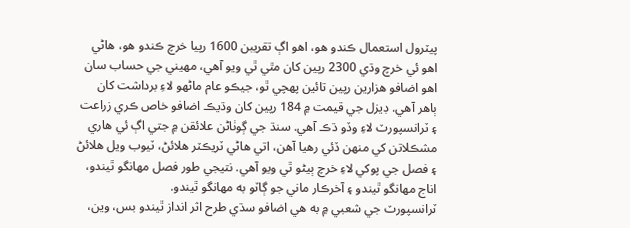پيٽرول استعمال ڪندو هو، اهو اڳ تقريبن 1600 رپيا خرچ ڪندو هو، هاڻي اهو ئي خرچ وڌي 2300 رپين کان مٿي ٿي ويو آهي، مهيني جي حساب سان اهو اضافو هزارين رپين تائين پهچي ٿو، جيڪو عام ماڻهو لاءِ برداشت کان ٻاهر آهي. ڊيزل جي قيمت ۾ 184 رپين کان وڌيڪ اضافو خاص ڪري زراعت ۽ ٽرانسپورٽ لاءِ وڏو ڌڪ آهي. سنڌ جي ڳوٺاڻن علائقن ۾ جتي اڳ ئي هاري مشڪلاتن کي منهن ڏئي رهيا آهن، اتي هاڻي ٽريڪٽر هلائڻ، ٽيوب ويل هلائڻ ۽ فصل جي پوکي لاءِ خرچ ٻيڻو ٿي ويو آهي. نتيجي طور فصل مهانگو ٿيندو، اناج مهانگو ٿيندو ۽ آخرڪار ماني جو ڳاٽو به مهانگو ٿيندو.
ٽرانسپورٽ جي شعبي ۾ به هي اضافو سڌي طرح اثر انداز ٿيندو بس، وين،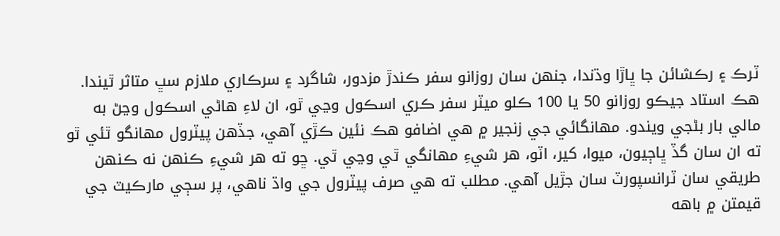ٽرڪ ۽ رڪشائن جا ڀاڙا وڌندا، جنهن سان روزانو سفر ڪندڙ مزدور، شاگرد ۽ سرڪاري ملازم سڀ متاثر ٿيندا. هڪ استاد جيڪو روزانو 50 يا 100 ڪلو ميٽر سفر ڪري اسڪول وڃي ٿو، ان لاءِ هاڻي اسڪول وڃڻ به مالي بار بڻجي ويندو. مهانگائي جي زنجير ۾ هي اضافو هڪ نئين ڪڙي آهي، جڏهن پيٽرول مهانگو ٿئي ٿو ته ان سان گڏ ڀاڄيون، ميوا، کير، اٽو، هر شيءِ مهانگي ٿي وڃي ٿي. ڇو ته هر شيءِ ڪنهن نه ڪنهن طريقي سان ٽرانسپورٽ سان جڙيل آهي. مطلب ته هي صرف پيٽرول جي واڌ ناهي، پر سڄي مارڪيٽ جي قيمتن ۾ باهه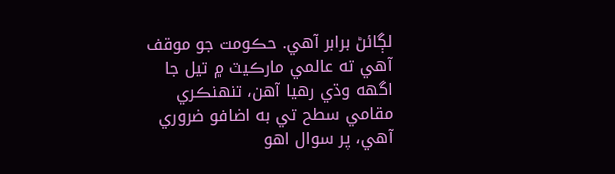لڳائڻ برابر آهي. حڪومت جو موقف آهي ته عالمي مارڪيٽ ۾ تيل جا اگهه وڌي رهيا آهن، تنهنڪري مقامي سطح تي به اضافو ضروري آهي، پر سوال اهو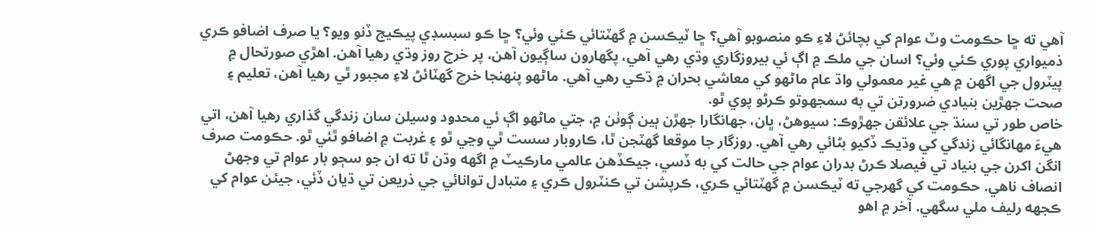آهي ته ڇا حڪومت وٽ عوام کي بچائڻ لاءِ ڪو منصوبو آهي؟ ڇا ٽيڪسن ۾ گهٽتائي ڪئي وئي؟ ڇا ڪو سبسڊي پيڪيج ڏنو ويو؟ يا صرف اضافو ڪري ذميواري پوري ڪئي وئي؟ اسان جي ملڪ ۾ اڳ ئي بيروزگاري وڌي رهي آهي، پگهارون ساڳيون آهن، پر خرچ روز وڌي رهيا آهن. اهڙي صورتحال ۾ پيٽرول جي اگهن ۾ هي غير معمولي واڌ عام ماڻهو کي معاشي بحران ۾ ڌڪي رهي آهي. ماڻهو پنهنجا خرچ گهٽائڻ لاءِ مجبور ٿي رهيا آهن، تعليم ۽ صحت جهڙين بنيادي ضرورتن تي به سمجهوتو ڪرڻو پوي ٿو.
خاص طور تي سنڌ جي علائقن جهڙوڪ: سيوهڻ، ڀان، جهانگارا جهڙن ٻين ڳوٺن ۾، جتي ماڻهو اڳ ئي محدود وسيلن سان زندگي گذاري رهيا آهن، اتي هيءَ مهانگائي زندگي کي وڌيڪ ڏکيو بڻائي رهي آهي. روزگار جا موقعا گهٽجن ٿا، ڪاروبار سست ٿي وڃي ٿو ۽ غربت ۾ اضافو ٿئي ٿو. حڪومت صرف انگن اکرن جي بنياد تي فيصلا ڪرڻ بدران عوام جي حالت کي به ڏسي، جيڪڏهن عالمي مارڪيٽ ۾ اگهه وڌن ٿا ته ان جو سڄو بار عوام تي وجهڻ انصاف ناهي. حڪومت کي گهرجي ته ٽيڪسن ۾ گهٽتائي ڪري، ڪرپشن تي ڪنٽرول ڪري ۽ متبادل توانائي جي ذريعن تي ڌيان ڏئي، جيئن عوام کي ڪجهه رليف ملي سگهي. آخر ۾ اهو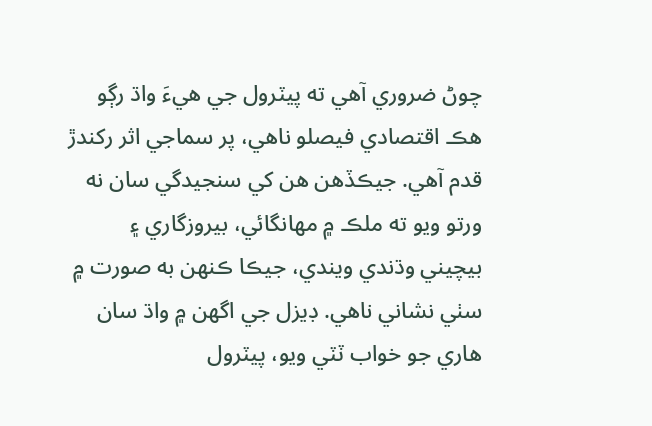چوڻ ضروري آهي ته پيٽرول جي هيءَ واڌ رڳو هڪ اقتصادي فيصلو ناهي، پر سماجي اثر رکندڙ قدم آهي. جيڪڏهن هن کي سنجيدگي سان نه ورتو ويو ته ملڪ ۾ مهانگائي، بيروزگاري ۽ بيچيني وڌندي ويندي، جيڪا ڪنهن به صورت ۾ سٺي نشاني ناهي. ڊيزل جي اگهن ۾ واڌ سان هاري جو خواب ٽٽي ويو، پيٽرول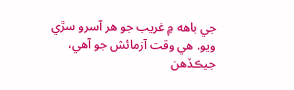جي باهه ۾ غريب جو هر آسرو سڙي ويو. هي وقت آزمائش جو آهي، جيڪڏهن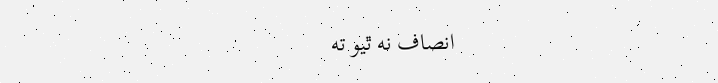انصاف نه ٿيو ته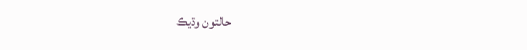حالتون وڌيڪ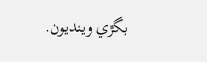بگڙي وينديون.